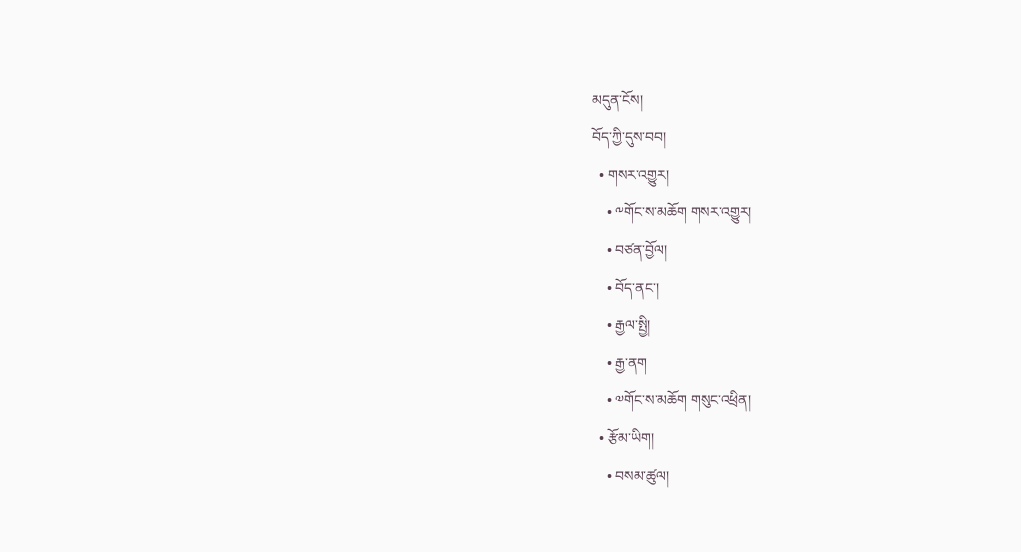མདུན་ངོས།
བོད་ཀྱི་དུས་བབ།
  • གསར་འགྱུར།
    • ༸གོང་ས་མཆོག གསར་འགྱུར།
    • བཙན་བྱོལ།
    • བོད་ནང་།
    • རྒྱལ་སྤྱི།
    • རྒྱ་ནག
    • ༧གོང་ས་མཆོག གསུང་འཕྲིན།
  • རྩོམ་ཡིག།
    • བསམ་ཚུལ།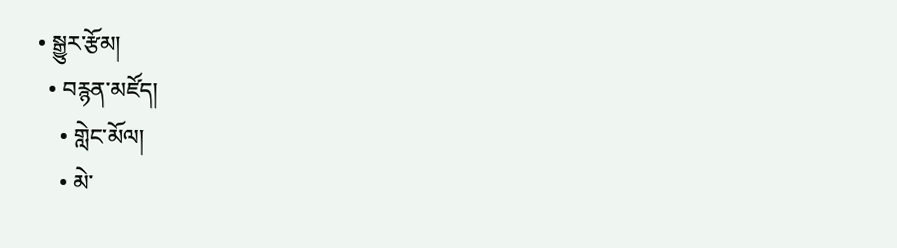• སྒྱུར་རྩོམ།
  • བརྙན་མཛོད།
    • གླེང་མོལ།
    • མེ་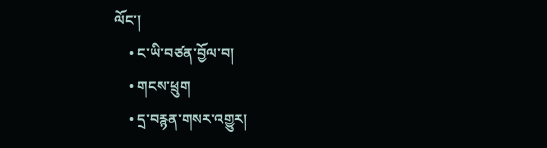ལོང་།
    • ང་ཡི་བཙན་བྱོལ་བ།
    • གངས་ཕྲུག
    • དྲ་བརྙན་གསར་འགྱུར།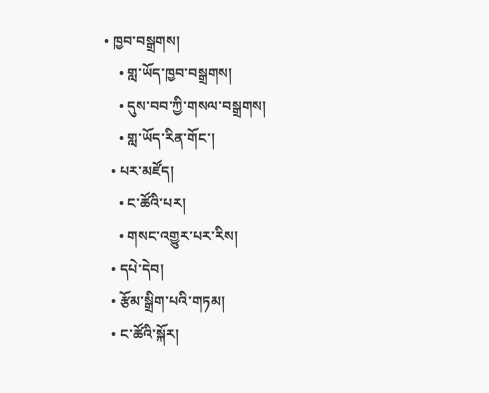• ཁྱབ་བསྒྲགས།
    • གླ་ཡོད་ཁྱབ་བསྒྲགས།
    • དུས་བབ་ཀྱི་གསལ་བསྒྲགས།
    • གླ་ཡོད་རིན་གོང་།
  • པར་མཛོད།
    • ང་ཚོའི་པར།
    • གསང་འགྱུར་པར་རིས།
  • དཔེ་དེབ།
  • རྩོམ་སྒྲིག་པའི་གཏམ།
  • ང་ཚོའི་སྐོར།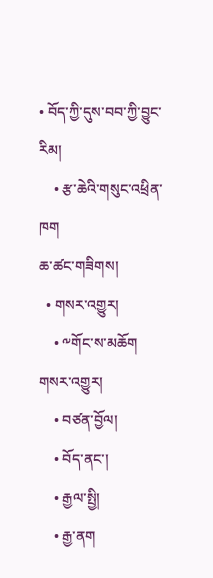• བོད་ཀྱི་དུས་བབ་ཀྱི་བྱུང་རིམ།
    • རྩ་ཆེའི་གསུང་འཕྲིན་ཁག
ཆ་ཚང་གཟིགས།
  • གསར་འགྱུར།
    • ༸གོང་ས་མཆོག གསར་འགྱུར།
    • བཙན་བྱོལ།
    • བོད་ནང་།
    • རྒྱལ་སྤྱི།
    • རྒྱ་ནག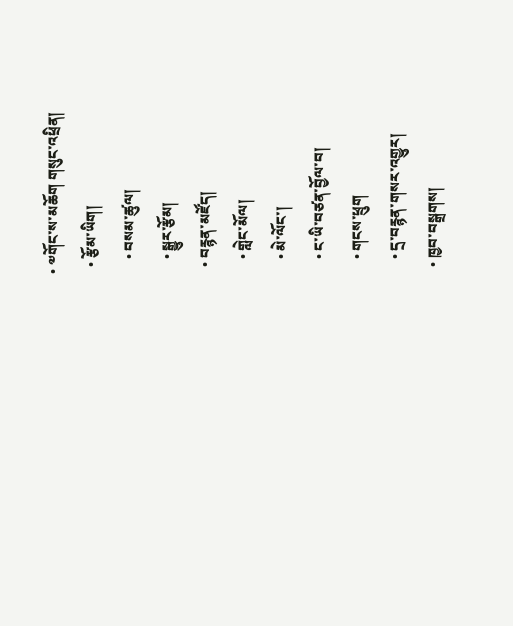• ༧གོང་ས་མཆོག གསུང་འཕྲིན།
  • རྩོམ་ཡིག།
    • བསམ་ཚུལ།
    • སྒྱུར་རྩོམ།
  • བརྙན་མཛོད།
    • གླེང་མོལ།
    • མེ་ལོང་།
    • ང་ཡི་བཙན་བྱོལ་བ།
    • གངས་ཕྲུག
    • དྲ་བརྙན་གསར་འགྱུར།
  • ཁྱབ་བསྒྲགས།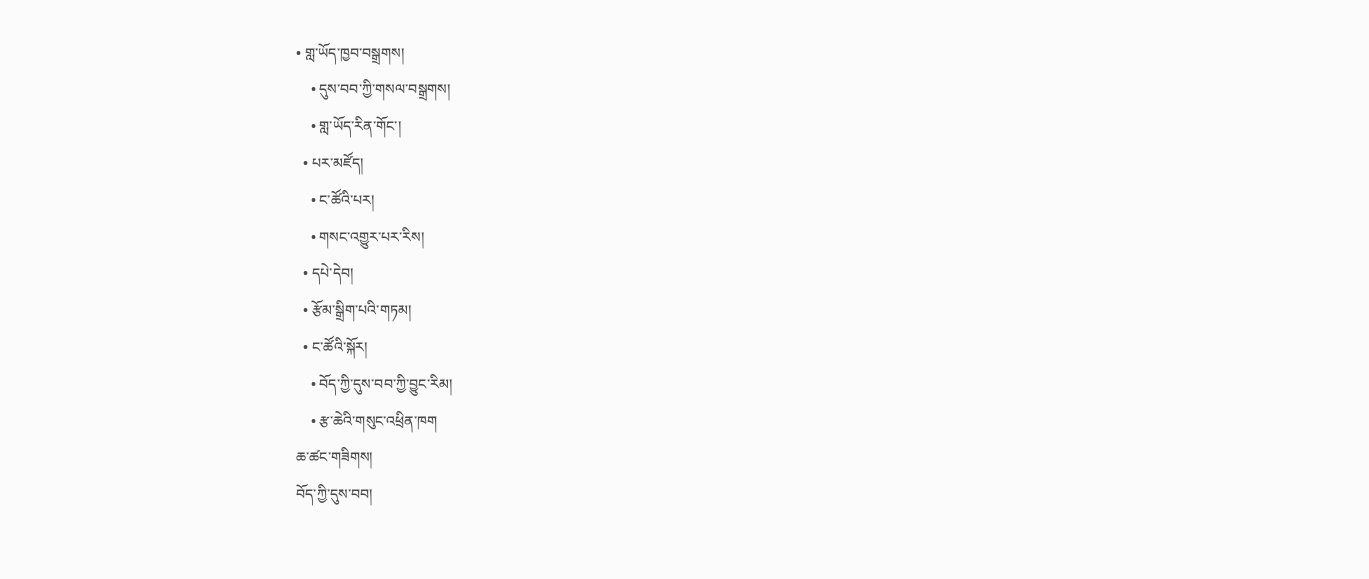• གླ་ཡོད་ཁྱབ་བསྒྲགས།
    • དུས་བབ་ཀྱི་གསལ་བསྒྲགས།
    • གླ་ཡོད་རིན་གོང་།
  • པར་མཛོད།
    • ང་ཚོའི་པར།
    • གསང་འགྱུར་པར་རིས།
  • དཔེ་དེབ།
  • རྩོམ་སྒྲིག་པའི་གཏམ།
  • ང་ཚོའི་སྐོར།
    • བོད་ཀྱི་དུས་བབ་ཀྱི་བྱུང་རིམ།
    • རྩ་ཆེའི་གསུང་འཕྲིན་ཁག
ཆ་ཚང་གཟིགས།
བོད་ཀྱི་དུས་བབ།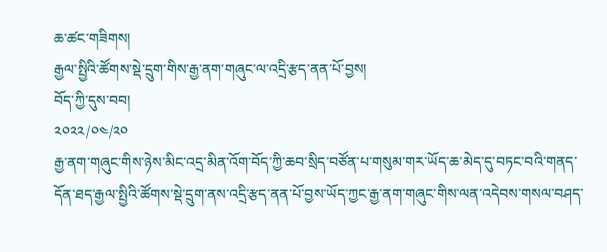ཆ་ཚང་གཟིགས།
རྒྱལ་སྤྱིའི་ཚོགས་སྡེ་དྲུག་གིས་རྒྱ་ནག་གཞུང་ལ་འདྲི་རྩད་ནན་པོ་བྱས།
བོད་ཀྱི་དུས་བབ།
༢༠༢༢/༠༤/༢༠
རྒྱ་ནག་གཞུང་གིས་ཉེས་མིང་འདྲ་མིན་འོག་བོད་ཀྱི་ཆབ་སྲིད་བཙོན་པ་གསུམ་གར་ཡོད་ཆ་མེད་དུ་བཏང་བའི་གནད་དོན་ཐད་རྒྱལ་སྤྱིའི་ཚོགས་སྡེ་དྲུག་ནས་འདྲི་རྩད་ནན་པོ་བྱས་ཡོད་ཀྱང་རྒྱ་ནག་གཞུང་གིས་ལན་འདེབས་གསལ་བཤད་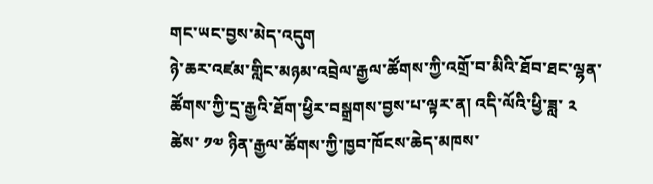གང་ཡང་བྱས་མེད་འདུག
ཉེ་ཆར་འཛམ་གླིང་མཉམ་འབྲེལ་རྒྱལ་ཚོགས་ཀྱི་འགྲོ་བ་མིའི་ཐོབ་ཐང་ལྷན་ཚོགས་ཀྱི་དྲ་རྒྱའི་ཐོག་ཕྱིར་བསྒྲགས་བྱས་པ་ལྟར་ན། འདི་ལོའི་ཕྱི་ཟླ་ ༢ ཚེས་ ༡༧ ཉིན་རྒྱལ་ཚོགས་ཀྱི་ཁྱབ་ཁོངས་ཆེད་མཁས་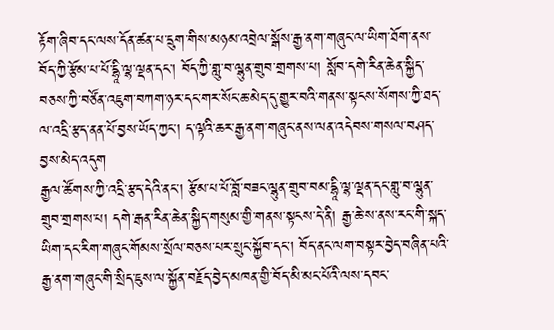རྟོག་ཞིབ་དང་ལས་དོན་ཚན་པ་དྲུག་གིས་མཉམ་འབྲེལ་སྒོས་རྒྱ་ནག་གཞུང་ལ་ཡིག་ཐོག་ནས་བོད་ཀྱི་རྩོམ་པ་པོ་དྷཱི་ལྷ་ལྡན་དང་། བོད་ཀྱི་གླུ་བ་ལྷུན་གྲུབ་གྲགས་པ། སློབ་དགེ་རིན་ཆེན་སྐྱིད་བཅས་ཀྱི་བཙོན་འཇུག་བཀག་ཉར་དང་གར་སོང་ཆ་མེད་དུ་གྱུར་བའི་གནས་སྟངས་སོགས་ཀྱི་ཐད་ལ་འདྲི་རྩད་ནན་པོ་བྱས་ཡོད་ཀྱང་། ད་ལྟའི་ཆར་རྒྱ་ནག་གཞུང་ནས་ལན་འདེབས་གསལ་བཤད་བྱས་མེད་འདུག
རྒྱལ་ཚོགས་ཀྱི་འདྲི་རྩད་དེའི་ནང་། རྩོམ་པ་པོ་བློ་བཟང་ལྷུན་གྲུབ་བམ་དྷཱི་ལྷ་ལྡན་དང་གླུ་བ་ལྷུན་གྲུབ་གྲགས་པ། དགེ་རྒན་རིན་ཆེན་སྐྱིད་གསུམ་གྱི་གནས་སྟངས་དེ་ནི། རྒྱ་ཆེ་ས་ནས་རང་གི་སྐད་ཡིག་དང་རིག་གཞུང་གོམས་སྲོལ་བཅས་པར་སྲུང་སྐྱོབ་དང་། བོད་ནང་ལག་བསྟར་བྱེད་བཞིན་པའི་རྒྱ་ནག་གཞུང་གི་སྲིད་ཇུས་ལ་སྐྱོན་བརྗོད་བྱེད་མཁན་གྱི་བོད་མི་མང་པོའི་ལས་དབང་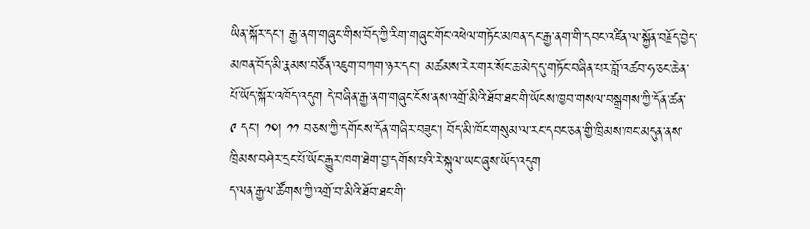ཡིན་སྐོར་དང་། རྒྱ་ནག་གཞུང་གིས་བོད་ཀྱི་རིག་གཞུང་གོང་འཕེལ་གཏོང་མཁན་དང་རྒྱ་ནག་གི་དབང་འཛིན་ལ་སྐྱོན་བརྗོད་བྱེད་མཁན་བོད་མི་རྣམས་བཙོན་འཇུག་བཀག་ཉར་དང་། མཚམས་རེར་གར་སོང་ཆ་མེད་དུ་གཏོང་བཞིན་པར་བློ་འཚབ་ཧ་ཅང་ཆེན་པོ་ཡོད་སྐོར་འཁོད་འདུག དེ་བཞིན་རྒྱ་ནག་གཞུང་ངོས་ནས་འགྲོ་མིའི་ཐོབ་ཐང་གི་ཡོངས་ཁྱབ་གསལ་བསྒྲགས་ཀྱི་དོན་ཚན་ ༩ དང་། ༡༠། ༡༡ བཅས་ཀྱི་དགོངས་དོན་གཞིར་བཟུང་། བོད་མི་ཁོང་གསུམ་ལ་རང་དབང་ཅན་གྱི་ཁྲིམས་ཁང་མདུན་ནས་ཁྲིམས་བཤེར་དྲང་པོ་ཡོང་རྒྱུར་ཁག་ཐེག་བྱ་དགོས་པའི་རེ་སྐུལ་ཡང་ཞུས་ཡོད་འདུག
ད་ལན་རྒྱལ་ཚོགས་ཀྱི་འགྲོ་བ་མིའི་ཐོབ་ཐང་གི་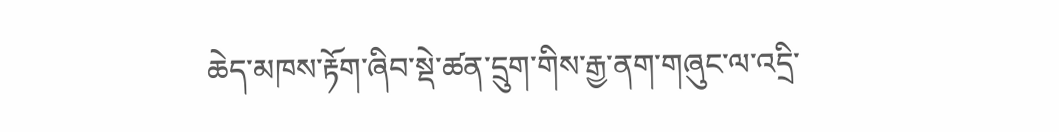ཆེད་མཁས་རྟོག་ཞིབ་སྡེ་ཚན་དྲུག་གིས་རྒྱ་ནག་གཞུང་ལ་འདྲི་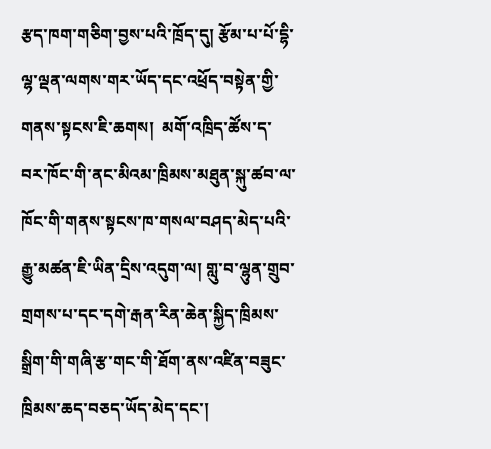རྩད་ཁག་གཅིག་བྱས་པའི་ཁྲོད་དུ། རྩོམ་པ་པོ་དྷི་ལྷ་ལྡན་ལགས་གར་ཡོད་དང་འཕྲོད་བསྟེན་གྱི་གནས་སྟངས་ཇི་ཆགས།  མགོ་འཁྲིད་ཚོས་ད་བར་ཁོང་གི་ནང་མིའམ་ཁྲིམས་མཐུན་སྐུ་ཚབ་ལ་ཁོང་གི་གནས་སྟངས་ཁ་གསལ་བཤད་མེད་པའི་རྒྱུ་མཚན་ཇི་ཡིན་དྲིས་འདུག་ལ། གླུ་བ་ལྷུན་གྲུབ་གྲགས་པ་དང་དགེ་རྒན་རིན་ཆེན་སྐྱིད་ཁྲིམས་སྒྲིག་གི་གཞི་རྩ་གང་གི་ཐོག་ནས་འཛིན་བཟུང་ཁྲིམས་ཆད་བཅད་ཡོད་མེད་དང་།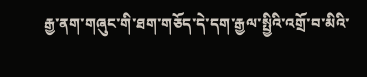རྒྱ་ནག་གཞུང་གི་ཐག་གཅོད་དེ་དག་རྒྱལ་སྤྱིའི་འགྲོ་བ་མིའི་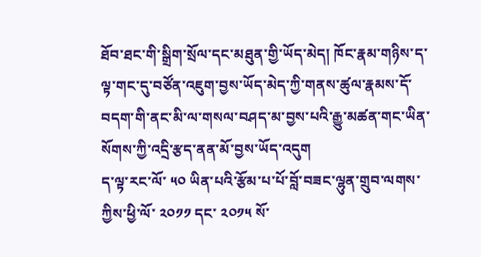ཐོབ་ཐང་གི་སྒྲིག་སྲོལ་དང་མཐུན་གྱི་ཡོད་མེད། ཁོང་རྣམ་གཉིས་ད་ལྟ་གང་དུ་བཙོན་འཇུག་བྱས་ཡོད་མེད་ཀྱི་གནས་ཚུལ་རྣམས་དོ་བདག་གི་ནང་མི་ལ་གསལ་བཤད་མ་བྱས་པའི་རྒྱུ་མཚན་གང་ཡིན་སོགས་ཀྱི་འདྲི་རྩད་ནན་མོ་བྱས་ཡོད་འདུག
ད་ལྟ་རང་ལོ་ ༥༠ ཡིན་པའི་རྩོམ་པ་པོ་བློ་བཟང་ལྷུན་གྲུབ་ལགས་ཀྱིས་ཕྱི་ལོ་ ༢༠༡༡ དང་ ༢༠༡༥ སོ་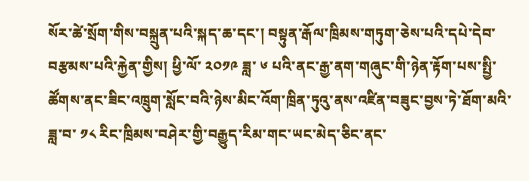སོར་ཚེ་སྲོག་གིས་བསྐྲུན་པའི་སྐད་ཆ་དང་། བསྟུན་རྒོལ་ཁྲིམས་གཏུག་ཅེས་པའི་དཔེ་དེབ་བརྩམས་པའི་རྐྱེན་གྱིས། ཕྱི་ལོ་ ༢༠༡༩ ཟླ་ ༦ པའི་ནང་རྒྱ་ནག་གཞུང་གི་ཉེན་རྟོག་པས་སྤྱི་ཚོགས་ནང་ཟིང་འཁྲུག་སློང་བའི་ཉེས་མིང་འོག་ཁྲིན་ཏུའུ་ནས་འཛིན་བཟུང་བྱས་ཏེ་ཐོག་མའི་ཟླ་བ་ ༡༨ རིང་ཁྲིམས་བཤེར་གྱི་བརྒྱུད་རིམ་གང་ཡང་མེད་ཅིང་ནང་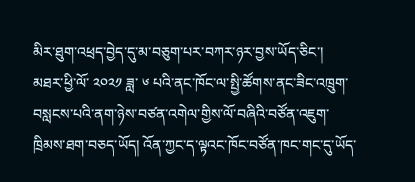མིར་ཐུག་འཕྲད་བྱེད་དུ་མ་བཅུག་པར་བཀར་ཉར་བྱས་ཡོད་ཅིང་། མཐར་ཕྱི་ལོ་ ༢༠༢༡ ཟླ་ ༦ པའི་ནང་ཁོང་ལ་སྤྱི་ཚོགས་ནང་ཟིང་འཁྲུག་བསླངས་པའི་ནག་ཉེས་བཙན་འགེལ་གྱིས་ལོ་བཞིའི་བཙོན་འཇུག་ཁྲིམས་ཐག་བཅད་ཡོད། འོན་ཀྱང་ད་ལྟའང་ཁོང་བཙོན་ཁང་གང་དུ་ཡོད་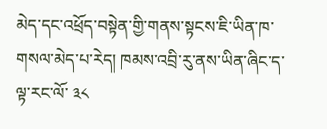མེད་དང་འཕྲོད་བསྟེན་གྱི་གནས་སྟངས་ཇི་ཡིན་ཁ་གསལ་མེད་པ་རེད། ཁམས་འབྲི་རུ་ནས་ཡིན་ཞིང་ད་ལྟ་རང་ལོ་ ༣༨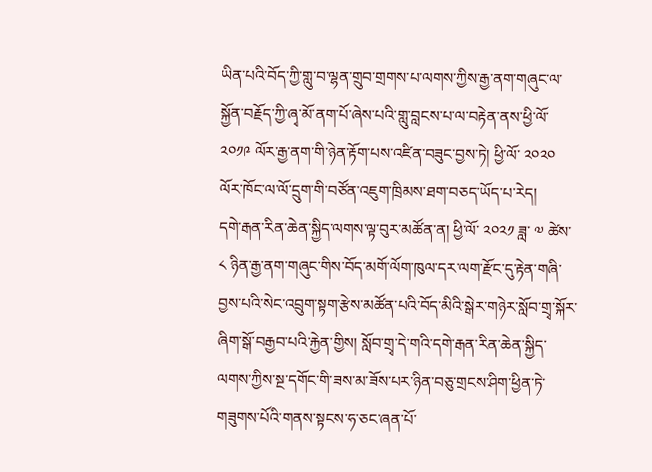ཡིན་པའི་བོད་ཀྱི་གླུ་བ་ལྷན་གྲུབ་གྲགས་པ་ལགས་ཀྱིས་རྒྱ་ནག་གཞུང་ལ་སྐྱོན་བརྗོད་ཀྱི་ཞྭ་མོ་ནག་པོ་ཞེས་པའི་གླུ་བླངས་པ་ལ་བརྟེན་ནས་ཕྱི་ལོ་ ༢༠༡༩ ལོར་རྒྱ་ནག་གི་ཉེན་རྟོག་པས་འཛིན་བཟུང་བྱས་ཏེ། ཕྱི་ལོ་ ༢༠༢༠ ལོར་ཁོང་ལ་ལོ་དྲུག་གི་བཙོན་འཇུག་ཁྲིམས་ཐག་བཅད་ཡོད་པ་རེད།
དགེ་རྒན་རིན་ཆེན་སྐྱིད་ལགས་ལྟ་བུར་མཚོན་ན། ཕྱི་ལོ་ ༢༠༢༡ ཟླ་ ༧ ཚེས་ ༨ ཉིན་རྒྱ་ནག་གཞུང་གིས་བོད་མགོ་ལོག་ཁུལ་དར་ལག་རྫོང་དུ་རྟེན་གཞི་བྱས་པའི་སེང་འབྲུག་སྟག་རྩེས་མཚོན་པའི་བོད་མིའི་སྒེར་གཉེར་སློབ་གྲྭ་སྐོར་ཞིག་སྒོ་བརྒྱབ་པའི་རྐྱེན་གྱིས། སློབ་གྲྭ་དེ་གའི་དགེ་རྒན་རིན་ཆེན་སྐྱིད་ལགས་ཀྱིས་སྔ་དགོང་གི་ཟས་མ་ཟོས་པར་ཉིན་བཅུ་གྲངས་ཤིག་ཕྱིན་ཏེ་གཟུགས་པོའི་གནས་སྟངས་ཧ་ཅང་ཞན་པོ་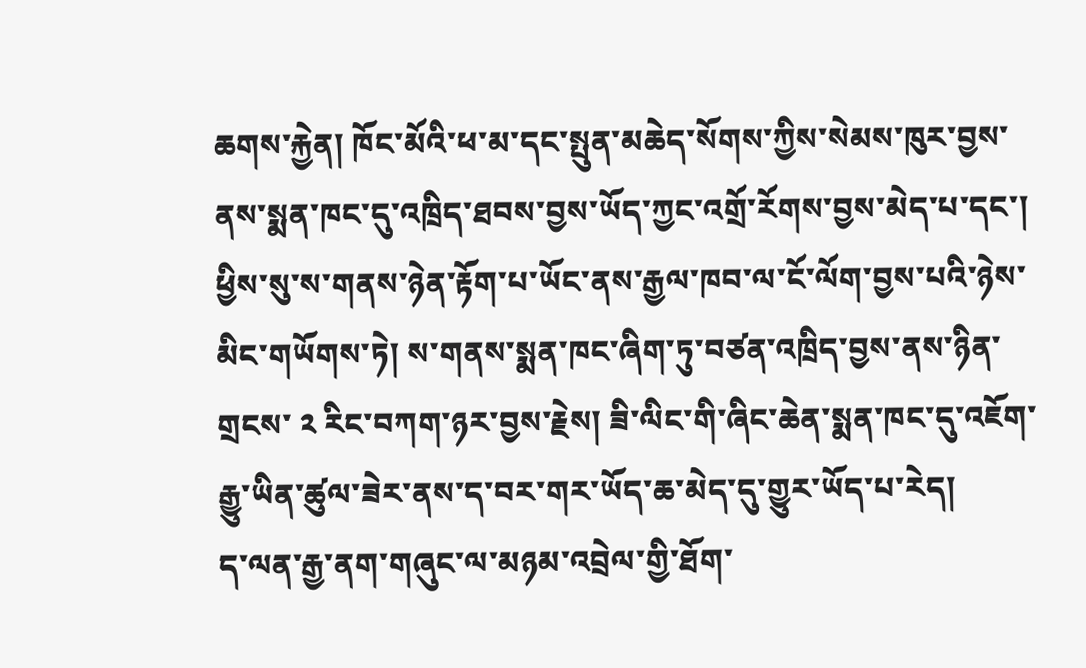ཆགས་རྐྱེན། ཁོང་མོའི་ཕ་མ་དང་སྤུན་མཆེད་སོགས་ཀྱིས་སེམས་ཁུར་བྱས་ནས་སྨན་ཁང་དུ་འཁྲིད་ཐབས་བྱས་ཡོད་ཀྱང་འགྲོ་རོགས་བྱས་མེད་པ་དང་། ཕྱིས་སུ་ས་གནས་ཉེན་རྟོག་པ་ཡོང་ནས་རྒྱལ་ཁབ་ལ་ངོ་ལོག་བྱས་པའི་ཉེས་མིང་གཡོགས་ཏེ། ས་གནས་སྨན་ཁང་ཞིག་ཏུ་བཙན་འཁྲིད་བྱས་ནས་ཉིན་གྲངས་ ༢ རིང་བཀག་ཉར་བྱས་རྗེས། ཟི་ལིང་གི་ཞིང་ཆེན་སྨན་ཁང་དུ་འཇོག་རྒྱུ་ཡིན་ཚུལ་ཟེར་ནས་ད་བར་གར་ཡོད་ཆ་མེད་དུ་གྱུར་ཡོད་པ་རེད།
ད་ལན་རྒྱ་ནག་གཞུང་ལ་མཉམ་འབྲེལ་གྱི་ཐོག་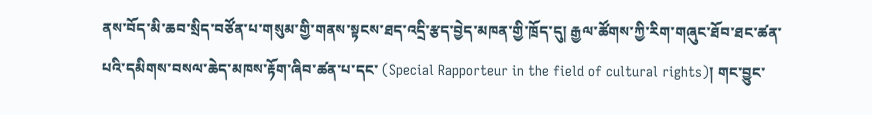ནས་བོད་མི་ཆབ་སྲིད་བཙོན་པ་གསུམ་གྱི་གནས་སྟངས་ཐད་འདྲི་རྩད་བྱེད་མཁན་གྱི་ཁྲོད་དུ། རྒྱལ་ཚོགས་ཀྱི་རིག་གཞུང་ཐོབ་ཐང་ཚན་པའི་དམིགས་བསལ་ཆེད་མཁས་རྟོག་ཞིབ་ཚན་པ་དང་ (Special Rapporteur in the field of cultural rights)། གང་བྱུང་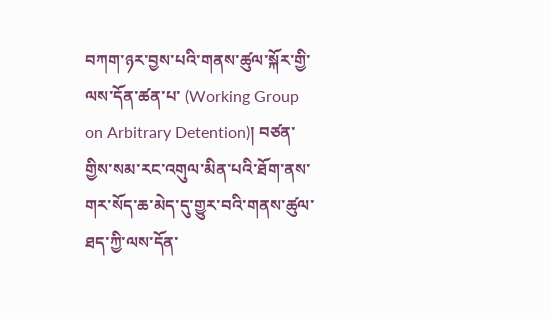བཀག་ཉར་བྱས་པའི་གནས་ཚུལ་སྐོར་གྱི་ལས་དོན་ཚན་པ་ (Working Group on Arbitrary Detention)། བཙན་གྱིས་སམ་རང་འགུལ་མིན་པའི་ཐོག་ནས་གར་སོད་ཆ་མེད་དུ་གྱུར་བའི་གནས་ཚུལ་ཐད་ཀྱི་ལས་དོན་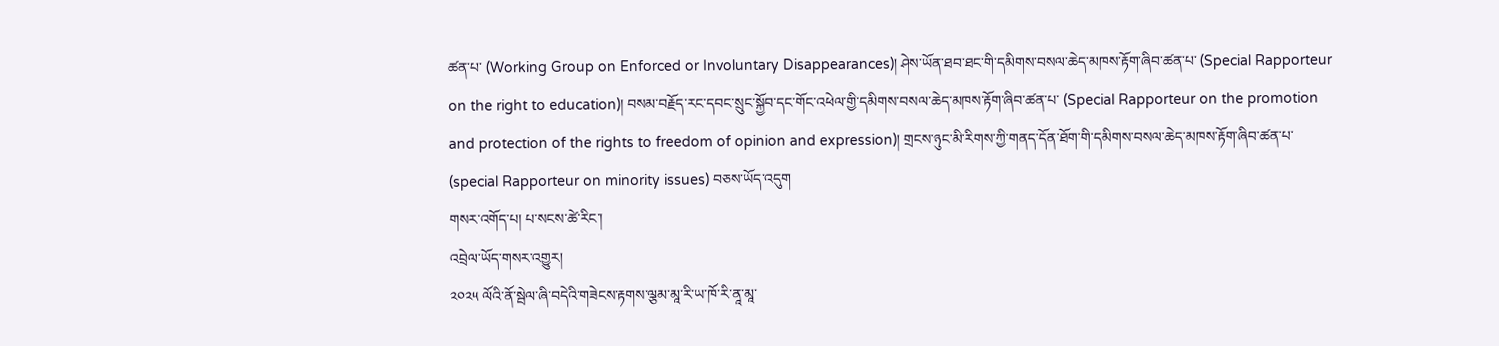ཚན་པ་ (Working Group on Enforced or Involuntary Disappearances)། ཤེས་ཡོན་ཐབ་ཐང་གི་དམིགས་བསལ་ཆེད་མཁས་རྟོག་ཞིབ་ཚན་པ་ (Special Rapporteur on the right to education)། བསམ་བརྗོད་རང་དབང་སྲུང་སྐྱོབ་དང་གོང་འཕེལ་གྱི་དམིགས་བསལ་ཆེད་མཁས་རྟོག་ཞིབ་ཚན་པ་ (Special Rapporteur on the promotion and protection of the rights to freedom of opinion and expression)། གྲངས་ཉུང་མི་རིགས་ཀྱི་གནད་དོན་ཐོག་གི་དམིགས་བསལ་ཆེད་མཁས་རྟོག་ཞིབ་ཚན་པ་ (special Rapporteur on minority issues) བཅས་ཡོད་འདུག
གསར་འགོད་པ། པ་སངས་ཚེ་རིང་།
འབྲེལ་ཡོད་གསར་འགྱུར།
༢༠༢༥ ལོའི་ནོ་སྦེལ་ཞི་བདེའི་གཟེངས་རྟགས་ལྕམ་མཱ་རི་ཡ་ཁོ་རི་ནཱ་མཱ་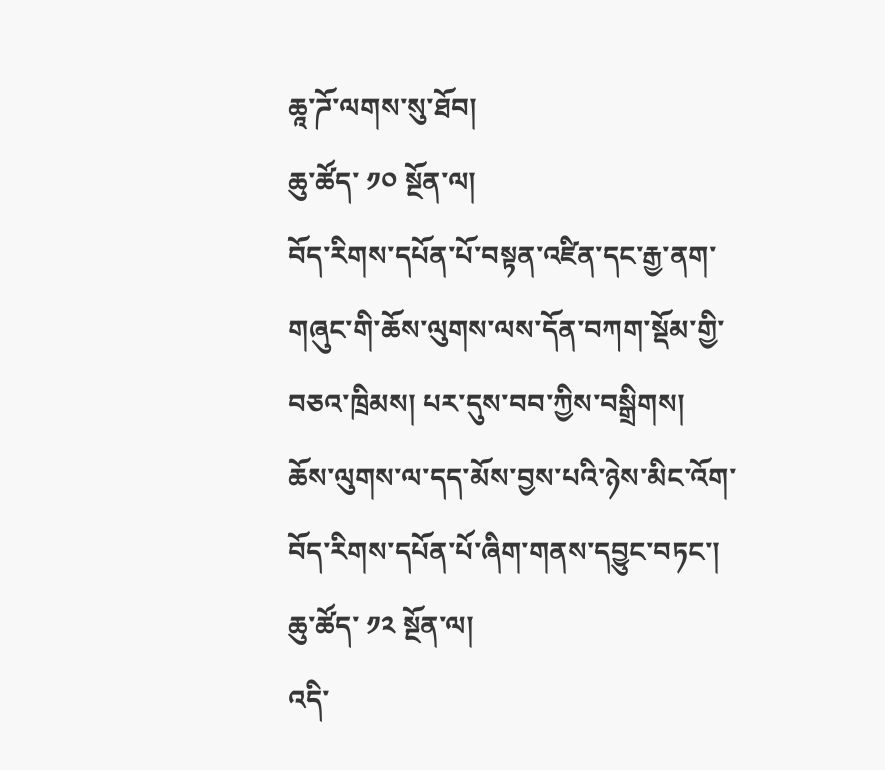ཆཱ་ཌོ་ལགས་སུ་ཐོབ།
ཆུ་ཚོད་ ༡༠ སྔོན་ལ།
བོད་རིགས་དཔོན་པོ་བསྟན་འཛིན་དང་རྒྱ་ནག་གཞུང་གི་ཆོས་ལུགས་ལས་དོན་བཀག་སྡོམ་གྱི་བཅའ་ཁྲིམས། པར་དུས་བབ་ཀྱིས་བསྒྲིགས།
ཆོས་ལུགས་ལ་དད་མོས་བྱས་པའི་ཉེས་མིང་འོག་བོད་རིགས་དཔོན་པོ་ཞིག་གནས་དབྱུང་བཏང་།
ཆུ་ཚོད་ ༡༢ སྔོན་ལ།
འདི་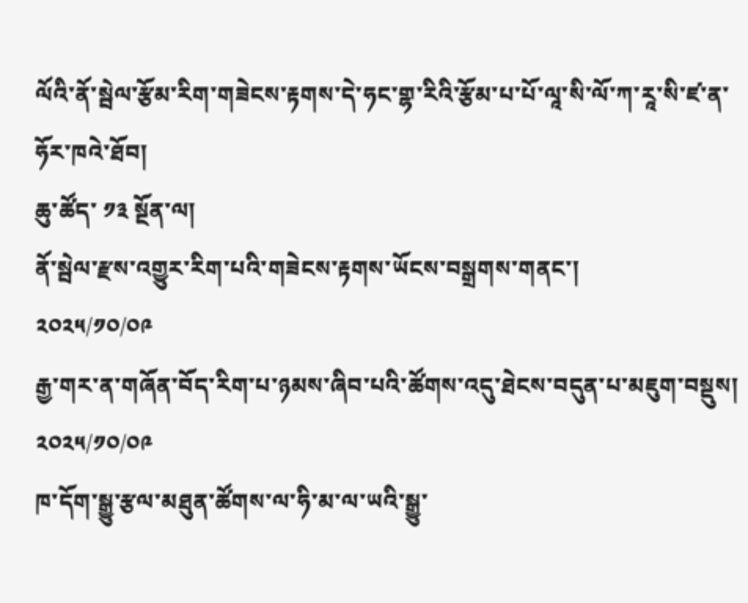ལོའི་ནོ་སྦེལ་རྩོམ་རིག་གཟེངས་རྟགས་དེ་ཧང་གྷ་རིའི་རྩོམ་པ་པོ་ལཱ་སི་ལོ་ཀ་རཱ་སི་ཛ་ན་ཧོར་ཁའེ་ཐོབ།
ཆུ་ཚོད་ ༡༣ སྔོན་ལ།
ནོ་སྦེལ་རྫས་འགྱུར་རིག་པའི་གཟེངས་རྟགས་ཡོངས་བསྒྲགས་གནང་།
༢༠༢༥/༡༠/༠༩
རྒྱ་གར་ན་གཞོན་བོད་རིག་པ་ཉམས་ཞིབ་པའི་ཚོགས་འདུ་ཐེངས་བདུན་པ་མཇུག་བསྡུས།
༢༠༢༥/༡༠/༠༩
ཁ་དོག་སྒྱུ་རྩལ་མཐུན་ཚོགས་ལ་ཧི་མ་ལ་ཡའི་སྒྱུ་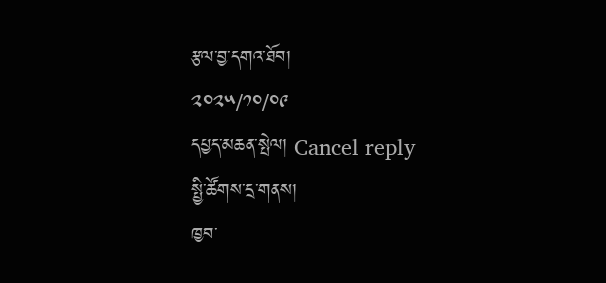རྩལ་བྱ་དགའ་ཐོབ།
༢༠༢༥/༡༠/༠༩
དཔྱད་མཆན་སྤེལ། Cancel reply
སྤྱི་ཚོགས་དྲ་གནས།
ཁྱབ་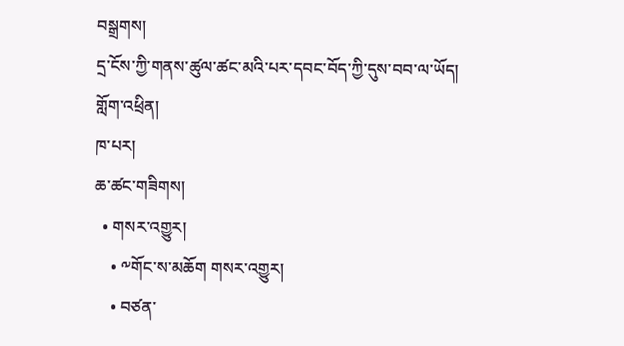བསྒྲགས།
དྲ་ངོས་ཀྱི་གནས་ཚུལ་ཚང་མའི་པར་དབང་བོད་ཀྱི་དུས་བབ་ལ་ཡོད།
གློག་འཕྲིན།
ཁ་པར།
ཆ་ཚང་གཟིགས།
  • གསར་འགྱུར།
    • ༸གོང་ས་མཆོག གསར་འགྱུར།
    • བཙན་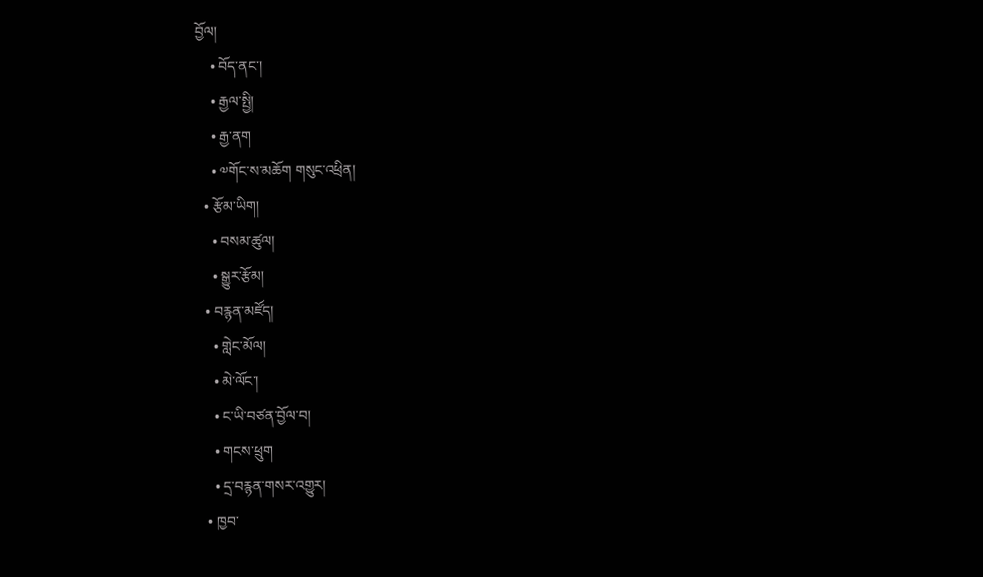བྱོལ།
    • བོད་ནང་།
    • རྒྱལ་སྤྱི།
    • རྒྱ་ནག
    • ༧གོང་ས་མཆོག གསུང་འཕྲིན།
  • རྩོམ་ཡིག།
    • བསམ་ཚུལ།
    • སྒྱུར་རྩོམ།
  • བརྙན་མཛོད།
    • གླེང་མོལ།
    • མེ་ལོང་།
    • ང་ཡི་བཙན་བྱོལ་བ།
    • གངས་ཕྲུག
    • དྲ་བརྙན་གསར་འགྱུར།
  • ཁྱབ་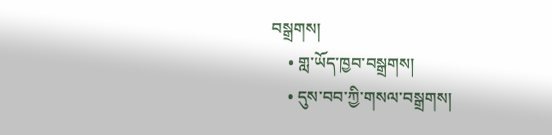བསྒྲགས།
    • གླ་ཡོད་ཁྱབ་བསྒྲགས།
    • དུས་བབ་ཀྱི་གསལ་བསྒྲགས།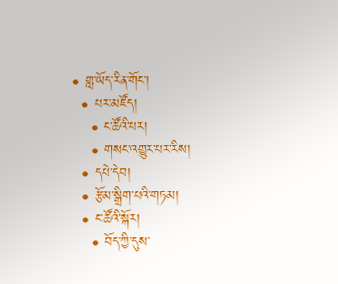• གླ་ཡོད་རིན་གོང་།
  • པར་མཛོད།
    • ང་ཚོའི་པར།
    • གསང་འགྱུར་པར་རིས།
  • དཔེ་དེབ།
  • རྩོམ་སྒྲིག་པའི་གཏམ།
  • ང་ཚོའི་སྐོར།
    • བོད་ཀྱི་དུས་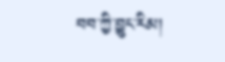བབ་ཀྱི་བྱུང་རིམ།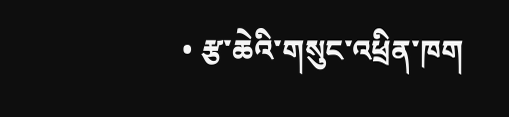• རྩ་ཆེའི་གསུང་འཕྲིན་ཁག